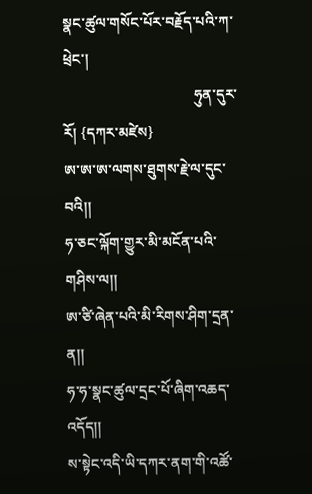སྣང་ཚུལ་གསོང་པོར་བརྗོད་པའི་ཀ་ཕྲེང་།
                                    ཧུན་དུར་རོ། {དཀར་མཛེས}
ཨ་ཨ་ཨ་ལགས་ཐུགས་རྗེ་ལ་དུང་བའི།།
ཧ་ཅང་ལྐོག་གྱུར་མི་མངོན་པའི་གཤིས་ལ།།
ཨ་ཙི་ཞེན་པའི་མི་རིགས་ཤིག་དྲན་ན།།
ཧ་ཧ་སྣང་ཚུལ་དྲང་པོ་ཞིག་འཆད་འདོད།།
ས་སྟེང་འདི་ཡི་དཀར་ནག་གི་འཚོ་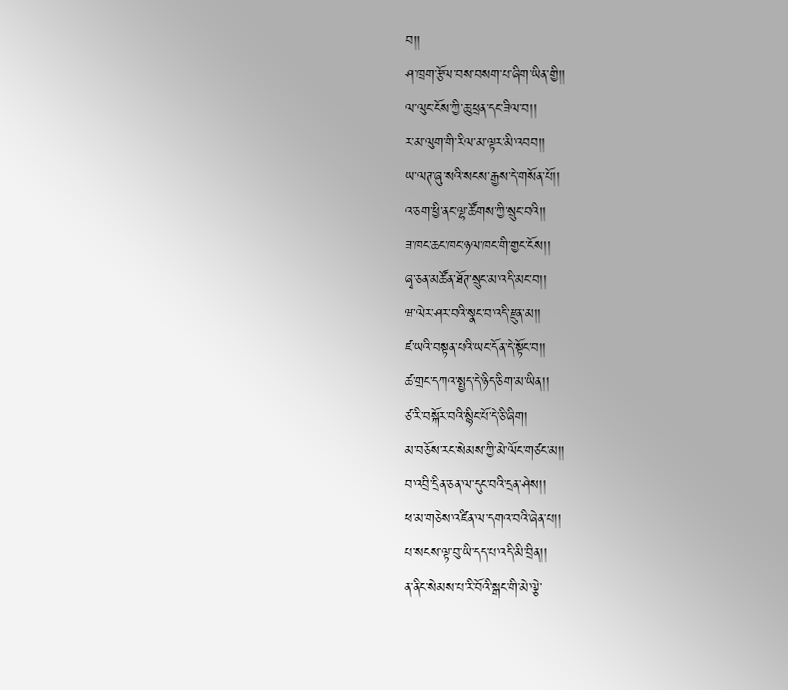བ།།
ཤ་ཁྲག་རྩོལ་བས་བསག་པ་ཞིག་ཡིན་གྱི།།
ལ་ལུང་ངོས་ཀྱི་ཆུ་ཕྲན་དང་ཟིལ་བ།།
ར་མ་ལུག་གི་རིལ་མ་ལྟར་མི་འབབ།།
ཡ་ལཊ་ཞུ་སའི་སངས་རྒྱས་དེ་གསོན་པོ།།
འ་ཅག་ཕྱི་ནང་ལྷ་ཚོགས་ཀྱི་སྲུང་བའི།།
ཟ་ཁང་ཆང་ཁང་ཉལ་ཁང་གི་གྱང་ངོས།།
ཞྭ་ཅན་མཚོན་ཐོཊ་སྲུང་མ་འདི་མང་བ།།
ཝ་ལེར་ཤར་བའི་སྣང་བ་འདི་རྫུན་མ།།
ཛ་ཡའི་བསྟན་པའི་ཡང་དོན་དེ་སྟོང་བ།།
ཚ་གྲང་དཀའ་སྤྱད་དེ་ཉིད་ཅིག་མ་ཡིན།།
ཙ་རི་བསྐོར་བའི་སྙིང་པོ་དེ་ཅི་ཞིག།
མ་བཅོས་རང་སེམས་ཀྱི་མེ་ལོང་གཙང་མ།།
བ་འབྲི་དྲིན་ཅན་ལ་དུང་བའི་དྲན་ཤེས།།
ཕ་མ་གཅེས་འཛིན་ལ་དགའ་བའི་ཞེན་པ།།
པ་སངས་ལྟ་བུ་ཡི་དད་པ་འདི་མི་བྲིན།།
ན་ནིང་སེམས་པ་རི་བོའི་སྒང་གི་མེ་ལྕེ་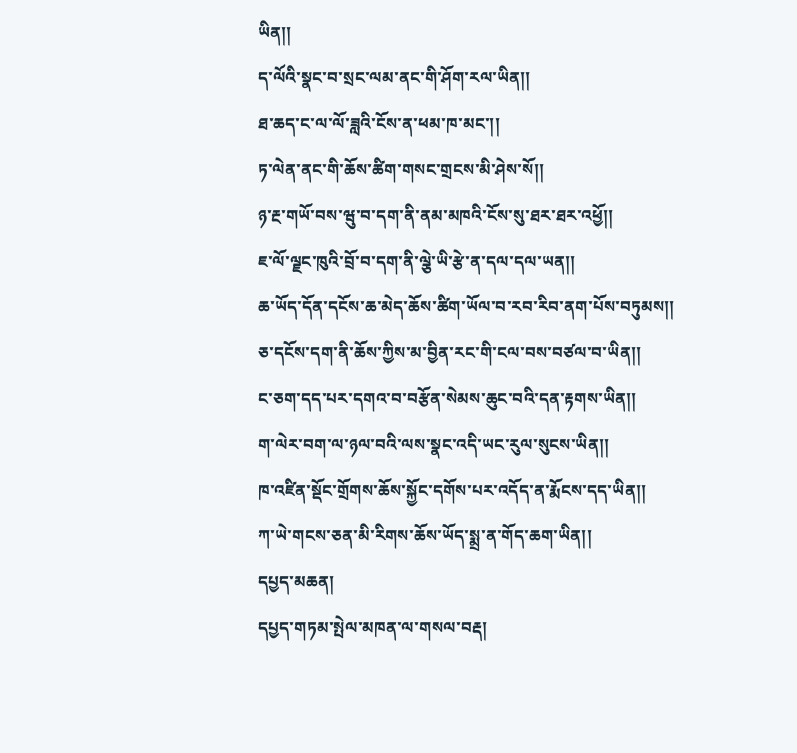ཡིན།།
ད་ལོའི་སྣང་བ་སྲང་ལམ་ནང་གི་ཤོག་རལ་ཡིན།།
ཐ་ཆད་ང་ལ་ལོ་ཟླའི་ངོས་ན་ཕམ་ཁ་མང་།།
ཏ་ལེན་ནང་གི་ཆོས་ཚིག་གསང་གྲངས་མི་ཤེས་སོ།།
ཉ་རྔ་གཡོ་བས་ཝུ་བ་དག་ནི་ནམ་མཁའི་ངོས་སུ་ཐར་ཐར་འཕྱོ།།
ཇ་ལོ་ལྗང་ཁུའི་བྲོ་བ་དག་ནི་ལྕེ་ཡི་རྩེ་ན་དལ་དལ་ཡན།།
ཆ་ཡོད་དོན་དངོས་ཆ་མེད་ཆོས་ཚིག་ཡོལ་བ་རབ་རིབ་ནག་པོས་བཏུམས།།
ཅ་དངོས་དག་ནི་ཆོས་ཀྱིས་མ་བྱིན་རང་གི་ངལ་བས་བཙལ་བ་ཡིན།།
ང་ཅག་དད་པར་དགའ་བ་བརྩོན་སེམས་ཆུང་བའི་དན་རྟགས་ཡིན།།
ག་ལེར་བག་ལ་ཉལ་བའི་ལས་སྣང་འདི་ཡང་རུལ་སུངས་ཡིན།།
ཁ་འཛིན་སྡོང་གྲོགས་ཆོས་སྐྱོང་དགོས་པར་འདོད་ན་རྨོངས་དད་ཡིན།།
ཀ་ཡེ་གངས་ཅན་མི་རིགས་ཆོས་ཡོད་སྨྲ་ན་གོད་ཆག་ཡིན།།
དཔྱད་མཆན།
དཔྱད་གཏམ་སྤེལ་མཁན་ལ་གསལ་བརྡ།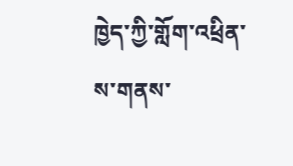ཁྱེད་ཀྱི་གློག་འཕྲིན་ས་གནས་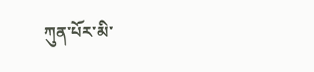ཀུན་པོར་མི་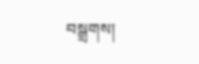བསྒྲགས།